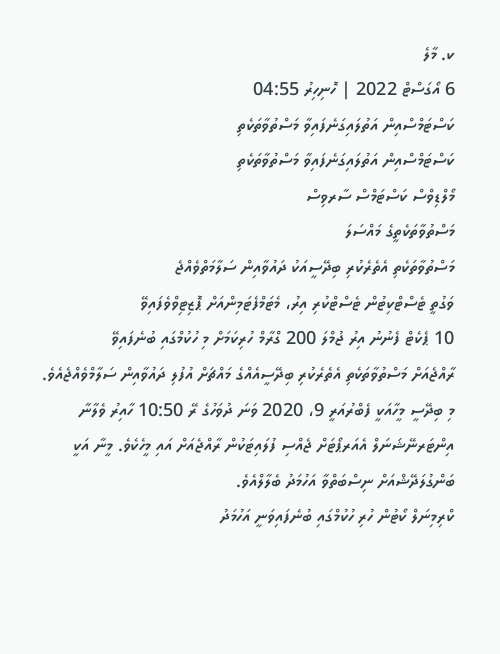ކ. މާލެ
6 އޯގަސްޓް 2022 | ހޮނިހިރު 04:55
ކަސްޓަމްސްއިން އަތުލައިގަނެފައިވާ މަސްތުވާތަކެތި
ކަސްޓަމްސްއިން އަތުލައިގަނެފައިވާ މަސްތުވާތަކެތި
މޯލްޑިވްސް ކަސްޓަމްސް ސާރވިސް
މަސްތުވާތަކެތީގެ މައްސަލަ
މަސްތުވާތަކެތި އެތެރެކުރި ބިދޭސީއަކު ދައުވާއިން ސަލާމަތްވެއްޖެ
ވަގުތީ ޓެސްޓްކިޓުން ޓެސްޓްކުރި އިރު، މެޓަމްފެޓަމިންއަށް ޕޮޒިޓިވްވެފައިވޭ
10 ޕެކެޓް ފެނުނު އިރު ޖުމްލަ 200 ގްރާމް ހުރިކަމަށް މި ހުކުމްގައި ބުނެފައިވޭ
ރާއްޖެއަށް މަސްތުވާތަކެތި އެތެރެކުރި ބިދޭސީއެއްގެ މައްޗަށް އުފުލި ދައުވާއިން ސަލާމްވެއްޖެއެވެ.
މި ބިދޭސީ މީހާއަކީ ފެބްރުއަރީ 9، 2020 ވަނަ ދުވަހުގެ ރޭ 10:50 ހާއިރު ވެލާނާ އިންޓަރނޭޝަނަލް އެއަރޕޯޓަށް ޖެއްސި ފުލައިޓަކުން ރާއްޖެއަށް އައި މީހެކެވެ. މީނާ އަކީ ބަންގުލަދޭޝްއަށް ނިސްބަތްވާ އަހުމަދު ބެލާލްއެވެ.
ކްރިމިނަލް ކޯޓުން ހުރި ހުކުމްގައި ބުނެފައިވަނީ އަހުމަދު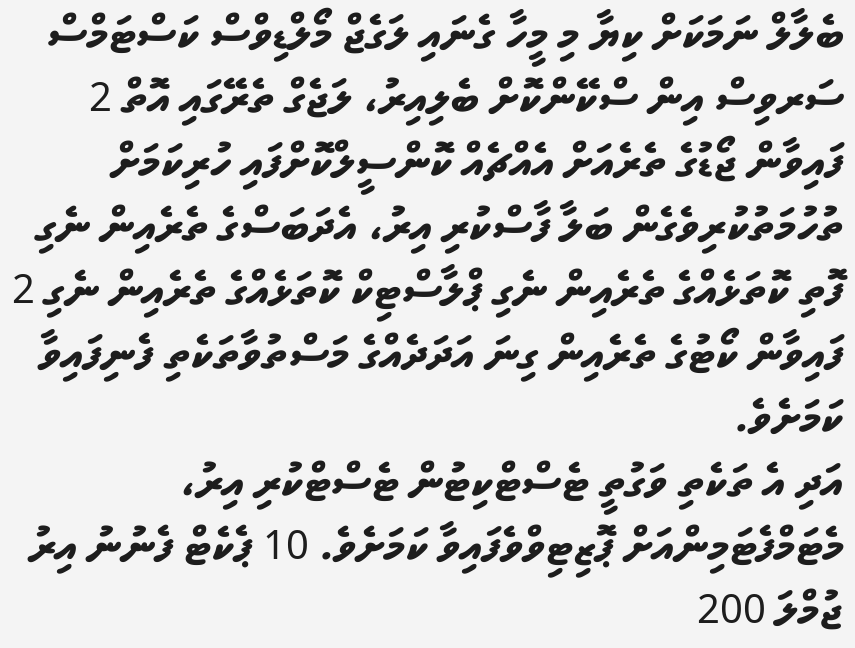ބެލާލް ނަމަކަށް ކިޔާ މި މީހާ ގެނައި ލަގެޖް މޯލްޑިވްސް ކަސްޓަމްސް ސަރވިސް އިން ސްކޭންކޮށް ބެލިއިރު، ލަޖެގް ތެރޭގައި އޮތް 2 ފައިވާން ޖޯޑުގެ ތެރެއަށް އެއްޗެއް ކޮންސީލްކޮށްފައި ހުރިކަމަށް ތުހުމަތުކުރިވެގެން ބަލާ ފާސްކުރި އިރު، އެދަބަސްގެ ތެރެއިން ނެގި ފޮތި ކޮތަޅެއްގެ ތެރެއިން ނެގި ޕްލާސްޓިކް ކޮތަޅެއްގެ ތެރެއިން ނެގި 2 ފައިވާން ކޯޓުގެ ތެރެއިން ގިނަ އަދަދެއްގެ މަސްތުވާތަކެތި ފެނިފައިވާ ކަމަށެވެ.
އަދި އެ ތަކެތި ވަގުތީ ޓެސްޓްކިޓުން ޓެސްޓްކުރި އިރު، މެޓަމްފެޓަމިންއަށް ޕޮޒިޓިވްވެފައިވާ ކަމަށެވެ. 10 ޕެކެޓް ފެނުނު އިރު ޖުމްލަ 200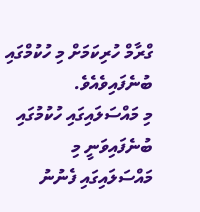ގްރާމް ހުރިކަމަށް މި ހުކުމްގައި ބުނެފައިވެއެވެ.
މި މައްސަލައިގައި ހުކުމުގައި ބުނެފައިވަނީ މި މައްސަލައިގައި ފެނުނު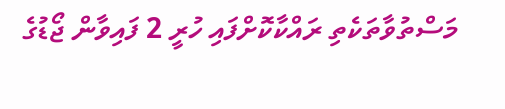މަސްތުވާތަކެތި ރައްކާކޮށްފައި ހުރީ 2 ފައިވާން ޖޯޑުގެ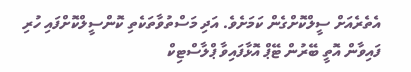އެތެރެއަށް ސީލްކޮށްގެން ކަމަށެވެ. އަދި މަސްތުވާތަކެތި ކޮންސީލްކޮށްފައި ހުރި ފައިވާން އޮތީ ބޭރުން ޓޭޕް އޮޅާފައިވާ ޕްލާސްޓިކް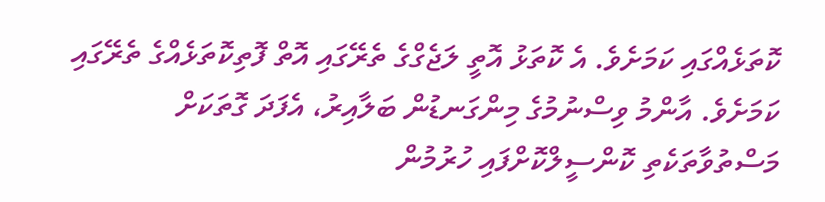ކޮތަޅެއްގައި ކަމަށެވެ. އެ ކޮތަޅު އޮތީ ލަޖެގްގެ ތެރޭގައި އޮތް ފޮތިކޮތަޅެއްގެ ތެރޭގައި ކަމަށެވެ. އާންމު ވިސްނުމުގެ މިންގަނޑުން ބަލާއިރު، އެފަދަ ގޮތަކަށް މަސްތުވާތަކެތި ކޮންސީލްކޮށްފައި ހުރުމުން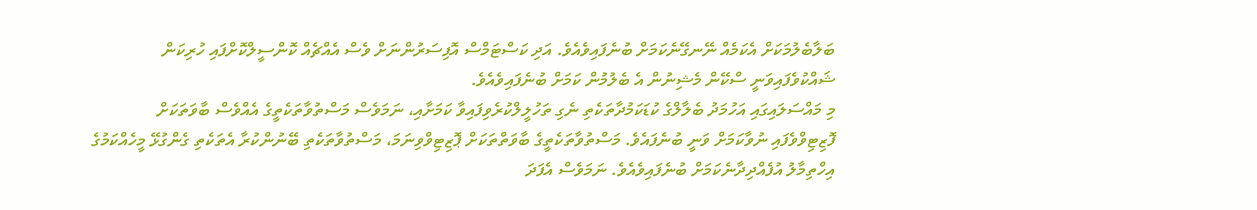ބަލާބެލުމަކަށް އެކަމެއް ނޭނގޭނެކަމަށް ބުނެފައިވެއެވެ. އަދި ކަސްޓަމްސް އޮފިސަރުންނަށް ވެސް އެއްޗެއް ކޮންސީލްކޮށްފައި ހުރިކަން ޝައްކުވެފައިވަނީ ސްކޭން މެޝިނުން އެ ބެލުމުން ކަމަށް ބުނެފައިވެއެވެ.
މި މައްސަލައިގައި އަހުމަދު ބެލާލްގެ ކުޑަކަމުދާތަކެތި ނެގި ތަހުލީލްކުރެވިފައިވާ ކަމަށާއި، ނަމަވެސް މަސްތުވާތަކެތީގެ އެއްވެސް ބާވަތަކަށް ފޮޒިޓިވްވެފައި ނުވާކަމަށް ވަނީ ބުނެފައެވެ. މަސްތުވާތަކެތީގެ ބާވަތްތަކަށް ޕޮޒިޓިވްވިނަމަ، މަސްތުވާތަކެތި ބޭނުންކުރާ އެތަކެތި ގެންގުޅޭ މީހެއްކަމުގެ އިހްތިމާލު އުފެއްދިދާނެކަމަށް ބުނެފައިވެއެވެ. ނަމަވެސް އެފަދަ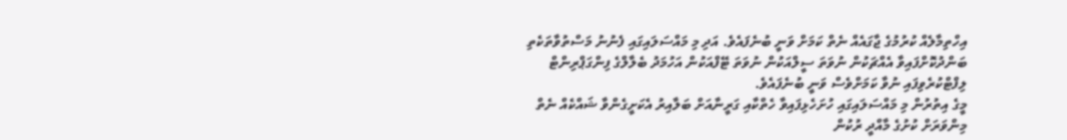އިހްތިމާލެއް ކުރުމުގެ ޖާގައެއް ނެތް ކަމަށް ވަނީ ބުނެފައެވެ. އަދި މި މައްސަލައިގައި ފެނުނު މަސްތުވާތަކެތި ބަންދުކޮށްފައިވާ އެއްޗަކުން ނުވަތަ ސީލްއަކުން ނުވަތަ ޓޭފްއަކުން އަހުމަދު ބެލާލްގެ ފިންގަޕްރިންޓް ލިފްޓްކުރެވިފައި ނުވާ ކަމަށްވެސް ވަނީ ބުނެފައެވެ.
މީގެ އިތުރުން މި މައްސަލައިގައި ހުށަހެޅިފައިވާ ހެތްކާއި ގަރީނާއަށް ބަލާއިރު އެކަށީގެންވާ ޝައްކެއް ނެތް މިންވަރަށް ކުށުގެ މާއްދީ ރުކުން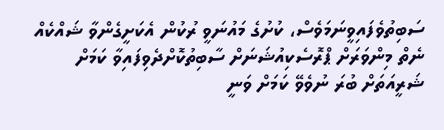ސަބިތުވެފައިވީނަމަވެސް، ކުށުގެ މައުނަވީ ރުކުން އެކަށީގެންވާ ޝައްކެއް ނެތް މިންވަރަށް ޕްރޮސެކިއުޝަނަށް ސާބިތުކޮށްދެވިފައިވާ ކަމަށް ޝަރީއަތަށް ބުރަ ނުވެވޭ ކަމަށް ވަނީ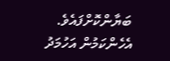ބަޔާންކޮށްފައެވެ.
އެހެންކަމުން އަހުމަދު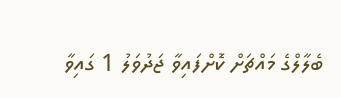ބެލާލްގެ މައްޗަށް ކޮށްފައިވާ ޖަދުވަލު 1 ގައިވާ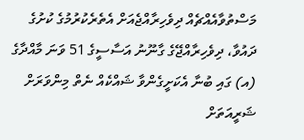މަސްތުވާއެއްޗެއް ދިވެހިރާއްޖެއަށް އެތެރެކުރުމުގެ ކުށުގެ ދައުވާ، ދިވެހިރާއްޖޭގެ ގާނޫނު އަސާސީގެ 51 ވަނަ މާއްދާގެ (އ) ގައި ބުނާ އެކަށީގެންވާ ޝައްކެއް ނެތް މިންވަރަށް ޝަރީއަތަށް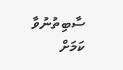ސާބިތުނުވާ ކަމަށް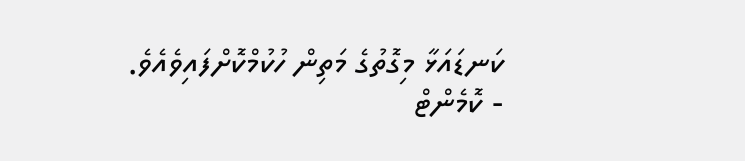ކަނޑައަޅާ މިގޮތުގެ މަތިން ހުކުމްކޮށްފައިވެއެވެ.
- ކޮމެންޓް